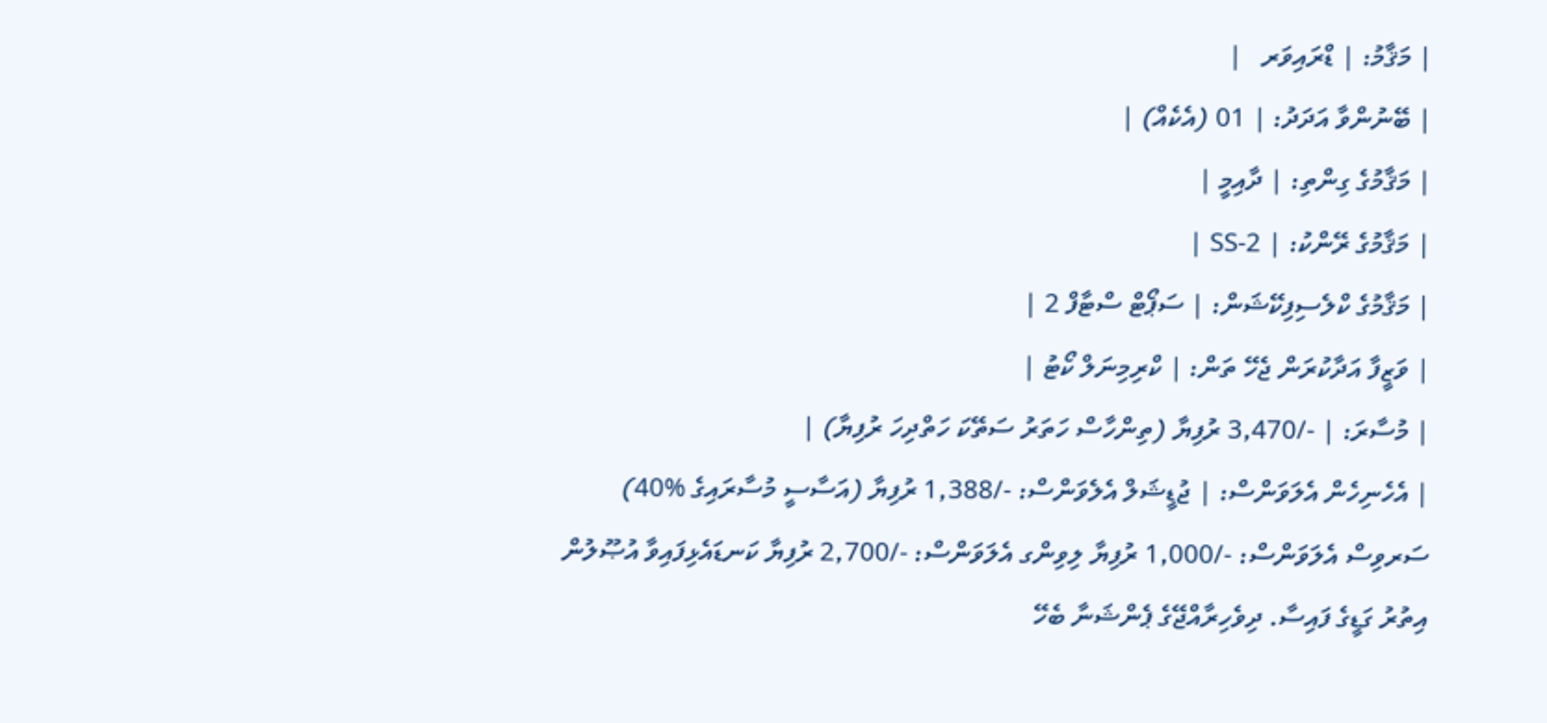| މަޤާމު: | ޑްރައިވަރ   |
| ބޭނުންވާ އަދަދު: | 01 (އެކެއް) |
| މަޤާމުގެ ގިންތި: | ދާއިމީ |
| މަޤާމުގެ ރޭންކު: | SS-2 |
| މަޤާމުގެ ކްލެސިފިކޭޝަން: | ސަޕޯޓް ސްޓާފް 2 |
| ވަޒީފާ އަދާކުރަން ޖެހޭ ތަން: | ކްރިމިނަލް ކޯޓު |
| މުސާރަ: | -/3,470 ރުފިޔާ (ތިންހާސް ހަތަރު ސަތޭކަ ހަތްދިހަ ރުފިޔާ) |
| އެހެނިހެން އެލަވަންސް: | ޖުޑީޝަލް އެލެވަންސް: -/1,388 ރުފިޔާ (އަސާސީ މުސާރައިގެ %40)  ސަރވިސް އެލަވަންސް: -/1,000 ރުފިޔާ ލިވިންގ އެލަވަންސް: -/2,700 ރުފިޔާ ކަނޑައެޅިފައިވާ އުޞޫލުން އިތުރު ގަޑީގެ ފައިސާ. ދިވެހިރާއްޖޭގެ ޕެންޝަނާ ބެހޭ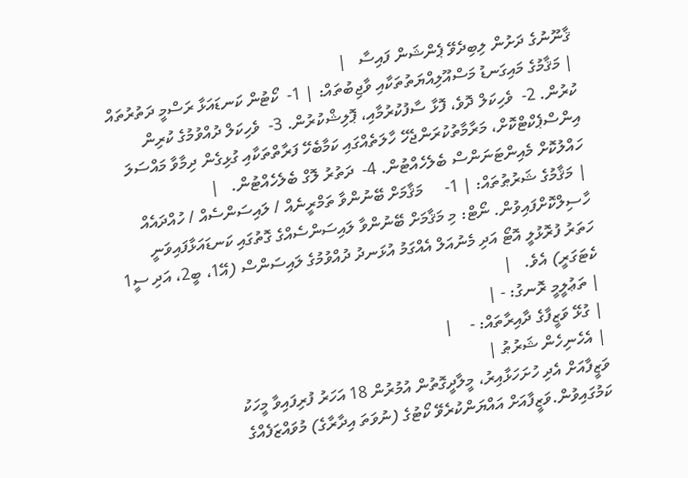ޤާނޫނުގެ ދަށުން ލިބިދެވޭ ޕެންޝަން ފައިސާ   |
| މަޤާމުގެ މައިގަނޑު މަސްއޫލިއްޔަތުތަކާއި ވާޖިބުތައް: | 1-  ކޯޓުން ކަނޑައަޅާ ރަސްމީ ދަތުރުތައް ކުރުން. 2-  ވެހިކަލް ދޮވެ، ފޮޅާ ސާފުކުރުމާއި، ޕޮލިޝްކުރުން. 3-  ވެހިކަލް ދުއްވުމުގެ ކުރިން އިންސްޕެކްޓްކޮށް، މަރާމާތުކުރަންޖެހޭ ހާލަތެއްގައި ކަމާބެހޭ ފަރާތްތަކާއި ގުޅިގެން ދިމާވާ މައްސަލަ ހައްލުކޮށް މެއިންޓަނަންސް ބެލެހެއްޓުން. 4-  ދަތުރު ލޮގް ބެލެހެއްޓުން.   |
| މަޤާމުގެ ޝަރުޠުތައް: | 1-     މަޤާމަށް ބޭނުންވާ ތަމްރީނެއް / ލައިސަންސެއް / ހުއްދައެއް ހާސިލްކޮށްފައިވުން. ނޯޓް: މި މަޤާމަށް ބޭނުންވާ ލައިސަންސެއްގެ ގޮތުގައި ކަނޑައަޅާފައިވަނީ ހަތަރު ފުރޮޅުލީ އޮޓޯ އަދި މެނުއަލް އެއްގަމު އުޅަނދު ދުއްވުމުގެ ލައިސަންސް (އޭ1، ބީ2، އަދި ސީ1 ކެޓަގަރީ) އެވެ.   |
| ތަޢުލީމީ ރޮނގު: - |
| ގުޅޭ ވަޒީފާގެ ދާއިރާތައް: -    |
| އެހެނިހެން ޝަރުޠު |
ވަޒީފާއަށް އެދި ހުށަހަޅާއިރު، މީލާދީގޮތުން އުމުރުން 18 އަހަރު ފުރިފައިވާ މީހަކު ކަމުގައިވުން.ވަޒީފާއަށް އައްޔަންކުރެވޭ ކޯޓުގެ (ނުވަތަ އިދާރާގެ) މުވައްޒަފެއްގެ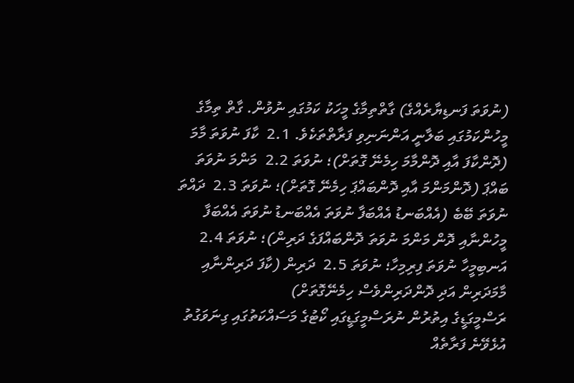(ނުވަތަ ފަނޑިޔާރެއްގެ) ގާތްތިމާގެ މީހަކު ކަމުގައި ނުވުން. ގާތް ތިމާގެ މީހުންކަމުގައި ބަލާނީ އަންނަނިވި ފަރާތްތަކެވެ. 2.1  ކާފަ ނުވަތަ މާމަ (ދޮންކާފަ އާއި ދޮންމާމަ ހިމެނޭ ގޮތަށް)؛ ނުވަތަ 2.2  މަންމަ ނުވަތަ ބައްޕަ (ދޮންމަންމަ އާއި ދޮންބައްޕަ ހިމެނޭ ގޮތަށް)؛ ނުވަތަ 2.3  ދައްތަ ނުވަތަ ބޭބެ (އެއްބަނޑު އެއްބަފާ ނުވަތަ އެއްބަނޑު ނުވަތަ އެއްބަފާ މީހުންނާއި ދޮން މަންމަ ނުވަތަ ދޮންބައްފަގެ ދަރިން)؛ ނުވަތަ 2.4  އަނބިމީހާ ނުވަތަ ފިރިމިހާ؛ ނުވަތަ 2.5  ދަރިން (ކާފަ ދަރިންނާއި މާމަދަރިން އަދި ދޮންދަރިންވެސް ހިމެނޭގޮތަށް)
ރަސްމީގަޑީގެ އިތުރުން ނުރަސްމީގަޑީގައި ކޯޓުގެ މަސައްކަތުގައި ގިނަވަގުތު އުޅެވޭނެ ފަރާތެއް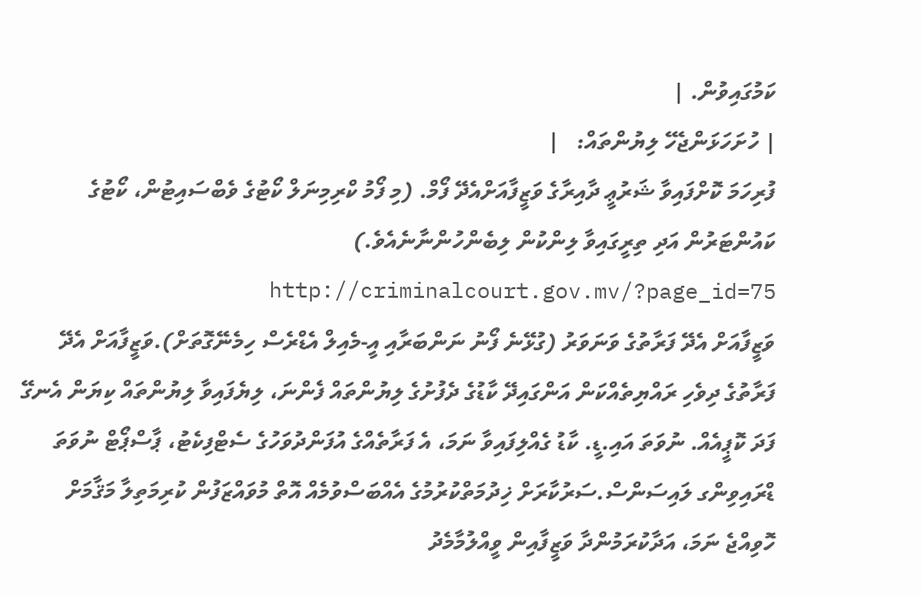ކަމުގައިވުން. |
| ހުށަހަޅަންޖެހޭ ލިޔުންތައް:   |
ފުރިހަމަ ކޮށްފައިވާ ޝަރުޢީ ދާއިރާގެ ވަޒީފާއަށްއެދޭ ފޯމް. (މި ފޯމު ކްރިމިނަލް ކޯޓުގެ ވެބްސައިޓުން، ކޯޓުގެ ކައުންޓަރުން އަދި ތިރީގައިވާ ލިންކުން ލިބެންހުންނާނެއެވެ.)   http://criminalcourt.gov.mv/?page_id=75
ވަޒީފާއަށް އެދޭ ފަރާތުގެ ވަނަވަރު (ގުޅޭނެ ފޯނު ނަންބަރާއި އީ-މެއިލް އެޑްރެސް ހިމެނޭގޮތަށް).ވަޒީފާއަށް އެދޭ ފަރާތުގެ ދިވެހި ރައްޔިތެއްކަން އަންގައިދޭ ކާޑުގެ ދެފުށުގެ ލިޔުންތައް ފެންނަ، ލިޔެފައިވާ ލިޔުންތައް ކިޔަން އެނގޭ ފަދަ ކޮޕީއެއް. ނުވަތަ އައި.ޑީ. ކާޑު ގެއްލިފައިވާ ނަމަ، އެ ފަރާތެއްގެ އުފަންދުވަހުގެ ސެޓްފިކެޓު، ޕާސްޕޯޓް ނުވަތަ ޑްރައިވިންގ ލައިސަންސް.ސަރުކާރަށް ޚިދުމަތްކުރުމުގެ އެއްބަސްވުމެއް އޮތް މުވައްޒަފުން ކުރިމަތިލާ މަޤާމަށް ހޮވިއްޖެ ނަމަ، އަދާކުރަމުންދާ ވަޒީފާއިން ވީއްލުމާމެދު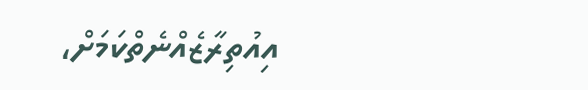އިއުތިރާޒެއްނެތްކަމަށް،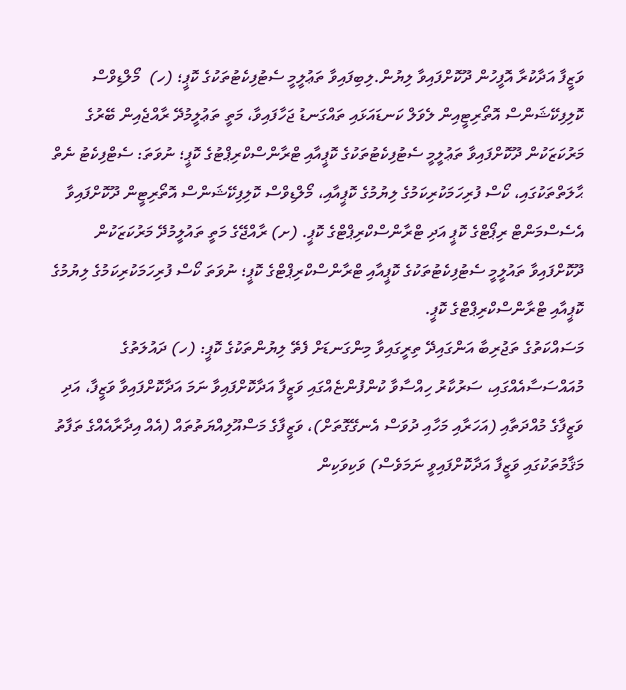ވަޒީފާ އަދާކުރާ އޮފީހުން ދޫކޮށްފައިވާ ލިޔުން.ލިބިފައިވާ ތަޢުލީމީ ސެޓުފިކެޓުތަކުގެ ކޮޕީ؛ (ހ)  މޯލްޑިވްސް ކޮލިފިކޭޝަންސް އޮތޯރިޓީއިން ލެވަލް ކަނޑައަޅައި ތައްގަނޑު ޖަހާފައިވާ، މަތީ ތަޢުލީމުދޭ ރާއްޖެއިން ބޭރުގެ މަރުކަޒަކުން ދޫކޮށްފައިވާ ތަޢުލީމީ ސެޓުފިކެޓުތަކުގެ ކޮޕީއާއި ޓްރާންސްކްރިޕްޓުގެ ކޮޕީ؛ ނުވަތަ: ސެޓްފިކެޓު ނެތް ޙާލަތްތަކުގައި، ކޯސް ފުރިހަމަކުރިކަމުގެ ލިޔުމުގެ ކޮޕީއާއި، މޯލްޑިވްސް ކޮލިފިކޭޝަންސް އޮތޯރިޓީން ދޫކޮށްފައިވާ އެސެސްމަންޓް ރިޕޯޓްގެ ކޮޕީ އަދި ޓްރާންސްކްރިޕްޓްގެ ކޮޕީ. (ށ) ރާއްޖޭގެ މަތީ ތައުލީމުދޭ މަރުކަޒަކުން ދޫކޮށްފައިވާ ތައުލީމީ ސެޓުފިކެޓުތަކުގެ ކޮޕީއާއި ޓްރާންސްކްރިޕްޓްގެ ކޮޕީ؛ ނުވަތަ ކޯސް ފުރިހަމަކުރިކަމުގެ ލިޔުމުގެ ކޮޕީއާއި ޓްރާންސްކްރިޕްޓްގެ ކޮޕީ.
މަސައްކަތުގެ ތަޖުރިބާ އަންގައިދޭ ތިރީގައިވާ މިންގަނޑަށް ފެތޭ ލިޔުންތަކުގެ ކޮޕީ: (ހ) ދައުލަތުގެ މުއައްސަސާއެއްގައި، ސަރުކާރު ހިއްސާވާ ކުންފުންޏެއްގައި ވަޒީފާ އަދާކޮށްފައިވާ ނަމަ އަދާކޮށްފައިވާ ވަޒީފާ، އަދި ވަޒީފާގެ މުއްދަތާއި (އަހަރާއި މަހާއި ދުވަސް އެނގޭގޮތަށް)، ވަޒީފާގެ މަސްއޫލިއްޔަތުތައް (އެއް އިދާރާއެއްގެ ތަފާތު މަޤާމުތަކުގައި ވަޒީފާ އަދާކޮށްފައިވީ ނަމަވެސް) ވަކިވަކިން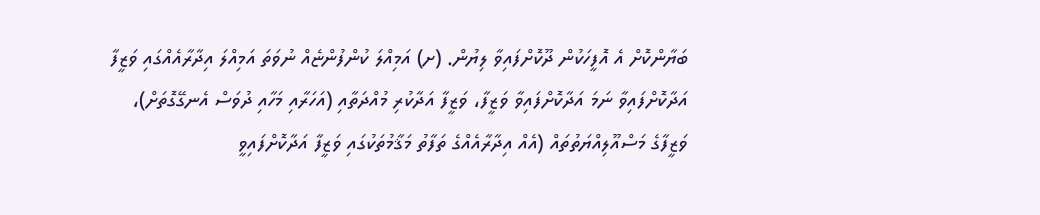ބަޔާންކޮށް އެ އޮފީހަކުން ދޫކޮށްފައިވާ ލިޔުން. (ށ) އަމިއްލަ ކުންފުންޏެއް ނުވަތަ އަމިއްލަ އިދާރާއެއްގައި ވަޒީފާ އަދާކޮށްފައިވާ ނަމަ އަދާކޮށްފައިވާ ވަޒީފާ، ވަޒީފާ އަދާކުރި މުއްދަތާއި (އަހަރާއި މަހާއި ދުވަސް އެނގޭގޮތަށް)، ވަޒީފާގެ މަސްއޫލިއްޔަތުތައް (އެއް އިދާރާއެއްގެ ތަފާތު މަޤާމުތަކުގައި ވަޒީފާ އަދާކޮށްފައިވީ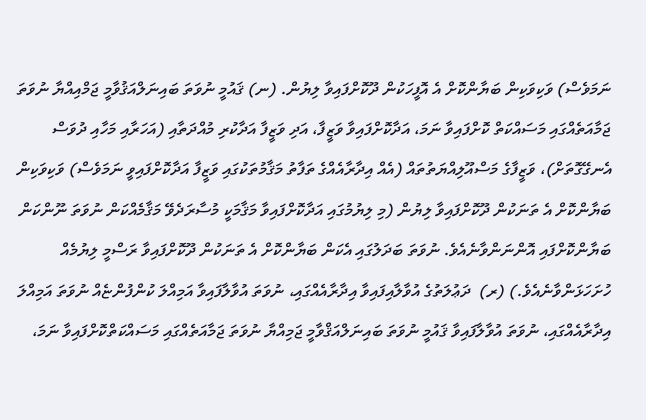ނަމަވެސް) ވަކިވަކިން ބަޔާންކޮށް އެ އޮފީހަކުން ދޫކޮށްފައިވާ ލިޔުން. (ނ) ޤައުމީ ނުވަތަ ބައިނަލްއަޤުވާމީ ޖަމްއިއްޔާ ނުވަތަ ޖަމާއަތެއްގައި މަސައްކަތް ކޮށްފައިވާ ނަމަ، އަދާކޮށްފައިވާ ވަޒީފާ، އަދި ވަޒީފާ އަދާކުރި މުއްދަތާއި (އަހަރާއި މަހާއި ދުވަސް އެނގޭގޮތަށް)، ވަޒީފާގެ މަސްއޫލިއްޔަތުތައް (އެއް އިދާރާއެއްގެ ތަފާތު މަޤާމުތަކުގައި ވަޒީފާ އަދާކޮށްފައިވީ ނަމަވެސް) ވަކިވަކިން ބަޔާންކޮށް އެ ތަނަކުން ދޫކޮށްފައިވާ ލިޔުން (މި ލިޔުމުގައި އަދާކޮށްފައިވާ މަޤާމަކީ މުސާރަދެވޭ މަޤާމެއްކަން ނުވަތަ ނޫންކަން ބަޔާންކޮށްފައި އޮންނަންވާނެއެވެ. ނުވަތަ ބަދަލުގައި އެކަން ބަޔާންކޮށް އެ ތަނަކުން ދޫކޮށްފައިވާ ރަސްމީ ލިޔުމެއް ހުށަހަޅަންވާނެއެވެ.) (ރ)  ދަޢުލަތުގެ އުވާލާއިފައިވާ އިދާރާއެއްގައި، ނުވަތަ އުވާލާފައިވާ އަމިއްލަ ކުންފުންޏެއް ނުވަތަ އަމިއްލަ އިދާރާއެއްގައި، ނުވަތަ އުވާލާފައިވާ ޤައުމީ ނުވަތަ ބައިނަލްއަޤްވާމީ ޖަމިއްޔާ ނުވަތަ ޖަމާއަތެއްގައި މަސައްކަތްކޮށްފައިވާ ނަމަ،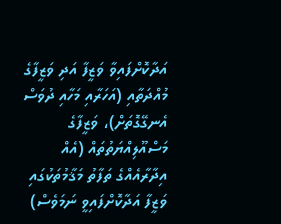އަދާކޮށްފައިވާ ވަޒީފާ އަދި ވަޒީފާގެ މުއްދަތާއި (އަހަރާއި މަހާއި ދުވަސް އެނގޭގޮތަށް)، ވަޒީފާގެ މަސްއޫލިއްޔަތުތައް (އެއް އިދާރާއެއްގެ ތަފާތު މަޤާމުތަކުގައި ވަޒީފާ އަދާކޮށްފައިވީ ނަމަވެސް)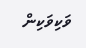ވަކިވަކިން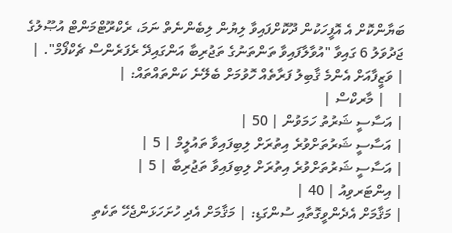ބަޔާންކޮށް އެ އޮފީހަކުން ދޫކޮށްފައިވާ ލިޔުން ލިބެންނެތް ނަމަ، ރެކްރޫޓްމަންޓް އުޞޫލުގެ ޖަދުވަލު 6 ގައިވާ "އުވާލާފައިވާ ތަންތަނުގެ ތަޖުރިބާ އަންގައިދޭ ރެފަރެންސް ޗެކްފޯމް". |
| ވަޒީފާއަށް އެންމެ ޤާބިލު ފަރާތެއް ހޮވުމަށް ބެލޭނެ ކަންތައްތައް: |
|   | މާރކްސް |
| އަސާސީ ޝަރުތު ހަމަވުން | 50 |
| އަސާސީ ޝަރުތަށްވުރެ އިތުރަށް ލިބިފައިވާ ތައުލީމް | 5 |
| އަސާސީ ޝަރުތަށްވުރެ އިތުރަށް ލިބިފައިވާ ތަޖުރިބާ | 5 |
| އިންޓަރވިއު | 40 |
| މަޤާމަށް އެދެންވީގޮތާއި ސުންގަޑި: | މަޤާމަށް އެދި ހުށަހަޅަންޖެހޭ ތަކެތި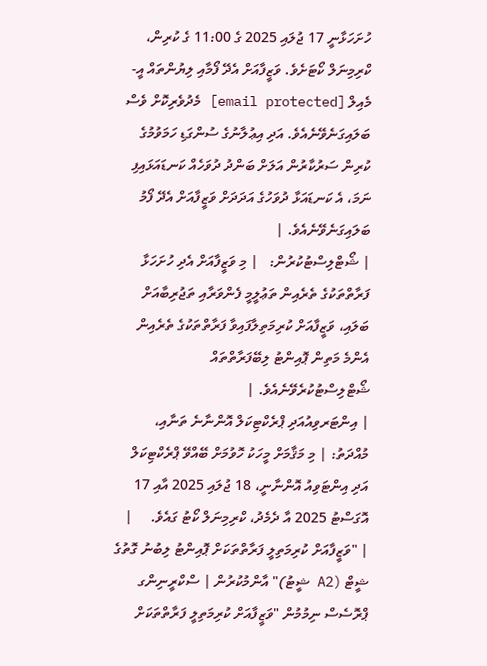ހުށަހަޅާނީ 17 ޖުލައި 2025 ގެ 11:00 ގެ ކުރިން، ކްރިމިނަލް ކޯޓަށެވެ. ވަޒީފާއަށް އެދޭ ފޯމާއި ލިޔުންތައް އީ-މެއިލް [email protected] މެދުވެރިކޮށް ވެސް ބަލައިގަނެވޭނެއެވެ. އަދި އިޢުލާނުގެ ސުންގަޑި ހަމަވުމުގެ ކުރިން ސަރުކާރުން އަލަށް ބަންދު ދުވަހެއް ކަނޑައަޅައިފި ނަމަ، އެ ކަނޑައަޅާ ދުވަހުގެ އަދަދަށް ވަޒީފާއަށް އެދޭ ފޯމު ބަލައިގަނެވޭނެއެވެ. |
| ޝޯޓްލިސްޓުކުރުން:   | މި ވަޒީފާއަށް އެދި ހުށަހަޅާ ފަރާތްތަކުގެ ތެރެއިން ތަޢުލީމީ ފެންވަރާއި ތަޖުރިބާއަށް ބަލައި، ވަޒީފާއަށް ކުރިމަތިލާފައިވާ ފަރާތްތަކުގެ ތެރެއިން އެންމެ މަތިން ޕޮއިންޓު ލިބޭފަރާތްތައް ޝޯޓްލިސްޓުކުރެވޭނެއެވެ. |
| އިންޓަރވިއުއަދި ޕްރެކްޓިކަލް އޮންނާނެ ތަނާއި، މުއްދަތު: | މި މަޤާމަށް މީހަކު ހޮވުމަށް ބޭއްވޭ ޕްރެކްޓިކަލް އަދި އިންޓަވިއު އޮންނާނީ، 18 ޖުލައި 2025 އާއި 17 އޮގަސްޓު 2025 އާ ދެމެދު، ކްރިމިނަލް ކޯޓު ގައެވެ.     |
| "ވަޒީފާއަށް ކުރިމަތިލީ ފަރާތްތަކަށް ޕޮއިންޓު ލިބުނު ގޮތުގެ ޝީޓް (A2 ޝީޓު)" އާންމުކުރުން | ސްކްރީނިންގ ޕްރޮސެސް ނިމުމުން "ވަޒީފާއަށް ކުރިމަތިލީ ފަރާތްތަކަށް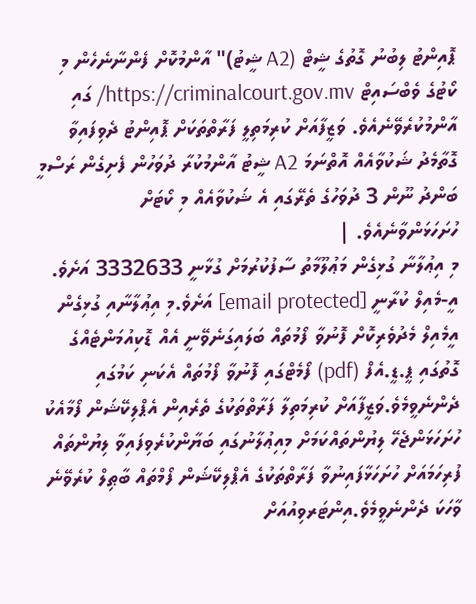ޕޮއިންޓު ލިބުނު ގޮތުގެ ޝީޓް (A2 ޝީޓު)" އާންމުކޮށް ފެންނާނެހެން މި ކޯޓުގެ ވެބްސައިޓް https://criminalcourt.gov.mv/ ގައި އާންމުކުރެވޭނެއެވެ. ވަޒީފާއަށް ކުރިމަތިލީ ފަރާތްތަކަށް ޕޮއިންޓު ދެވިފައިވާ ގޮތާމެދު ޝަކުވާއެއް އޮތްނަމަ A2 ޝީޓު އާންމުކުރާ ދުވަހުން ފެށިގެން ރަސްމީ ބަންދު ނޫން 3 ދުވަހުގެ ތެރޭގައި އެ ޝަކުވާއެއް މި ކޯޓަށް ހުށަހަޅަންވާނެއެވެ. |
މި އިޢުލާނާ ގުޅިގެން މަޢުލޫމާތު ސާފުކުރުމަށް ގުޅާނީ 3332633 އަށެވެ. އީ-މެއިލް ކުރާނީ [email protected] އަށެވެ.މި އިޢުލާނާއި ގުޅިގެން އީމެއިލް މެދުވެރިކޮށް ފޮނުވާ ފޯމުތައް ބަލައިގަނެވޭނީ އެއް ޑޮކިއުމަންޓެއްގެ ގޮތުގައި ޕީ.ޑީ.އެފް (pdf) ފޯމެޓްގައި ފޮނުވާ ފޯމުތައް އެކަނި ކަމުގައި ދެންނެވީމެވެ.ވަޒީފާއަށް ކުރިމަތިލާ ފަރާތްތަކުގެ ތެރެއިން އެޕްލިކޭޝަން ފޯމާއެކު ހުށަހަޅަންޖެހޭ ލިޔުންތައްކަމަށް މިއިޢުލާނުގައި ބަޔާންކުރެވިފައިވާ ލިޔުންތައް ފުރިހަމައަށް ހުށަހަޅާފައިނުވާ ފަރާތްތަކުގެ އެޕްލިކޭޝަން ފޯމްތައް ބާޠިލް ކުރެވޭނެ ވާހަކަ ދެންނެވީމެވެ.އިންޓަރވިއުއަށް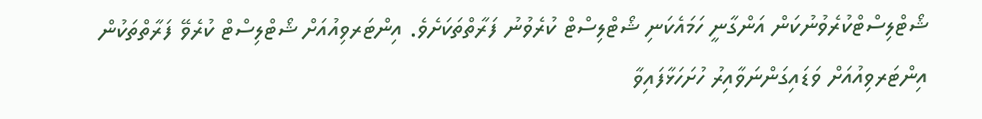ޝޯޓްލިސްޓްކުރެވުނުކަން އަންގާނީ ހަމައެކަނި ޝޯޓްލިސްޓް ކުރެވުނު ފަރާތްތަކަށެވެ. އިންޓަރވިއުއަށް ޝޯޓްލިސްޓް ކުރެވޭ ފަރާތްތަކުން އިންޓަރވިއުއަށް ވަޑައިގަންނަވާއިރު ހުށަހަޅާފައިވާ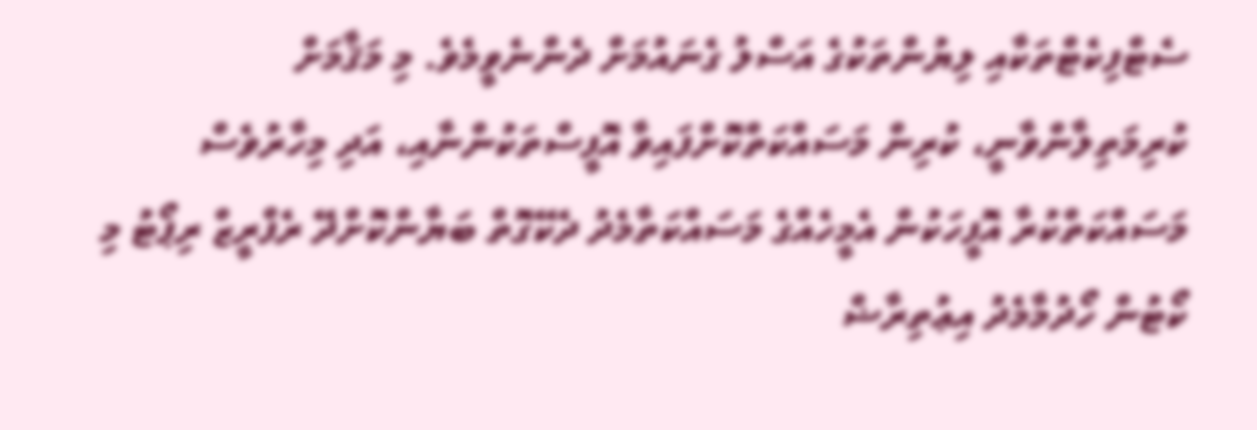ސެޓްފިކެޓްތަކާއި ލިޔުންތަކުގެ އަސްލު ގެނައުމަށް ދެންނެވީމެވެ. މި މަޤާމަށް ކުރިމަތިލާންވާނީ، ކުރިން މަސައްކަތްކޮށްފައިވާ އޮފީސްތަކުންނާއި، އަދި މިހާރުވެސް މަސައްކަތްކުރާ އޮފީހަކުން އެމީހެއްގެ މަސައްކަތާމެދު ދެކޭގޮތް ބަޔާންކޮށްދޭ ރެފްރީޒް ރިޕޯޓު މި ކޯޓުން ހޯދުމާމެދު އިޢުތިރާޟް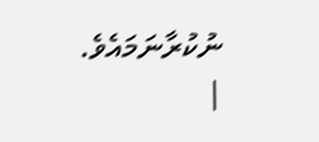ނުކުރާނަމައެވެ. |